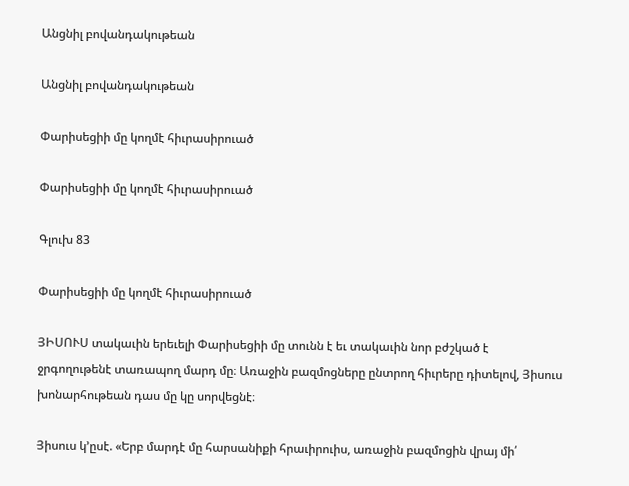Անցնիլ բովանդակութեան

Անցնիլ բովանդակութեան

Փարիսեցիի մը կողմէ հիւրասիրուած

Փարիսեցիի մը կողմէ հիւրասիրուած

Գլուխ 83

Փարիսեցիի մը կողմէ հիւրասիրուած

ՅԻՍՈՒՍ տակաւին երեւելի Փարիսեցիի մը տունն է եւ տակաւին նոր բժշկած է ջրգողութենէ տառապող մարդ մը։ Առաջին բազմոցները ընտրող հիւրերը դիտելով, Յիսուս խոնարհութեան դաս մը կը սորվեցնէ։

Յիսուս կ’ըսէ. «Երբ մարդէ մը հարսանիքի հրաւիրուիս, առաջին բազմոցին վրայ մի՛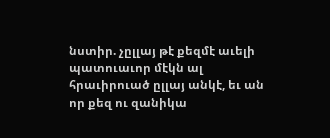նստիր. չըլլայ թէ քեզմէ աւելի պատուաւոր մէկն ալ հրաւիրուած ըլլայ անկէ, եւ ան որ քեզ ու զանիկա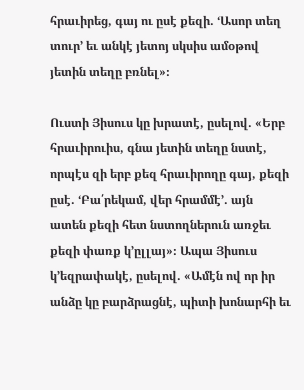հրաւիրեց, գայ ու ըսէ քեզի. ‘Ասոր տեղ տուր’ եւ անկէ յետոյ սկսիս ամօթով յետին տեղը բռնել»։

Ուստի Յիսուս կը խրատէ, ըսելով. «Երբ հրաւիրուիս, գնա յետին տեղը նստէ, որպէս զի երբ քեզ հրաւիրողը գայ, քեզի ըսէ. ‘Բա՛րեկամ, վեր հրամմէ’. այն ատեն քեզի հետ նստողներուն առջեւ քեզի փառք կ’ըլլայ»։ Ապա Յիսուս կ’եզրափակէ, ըսելով. «Ամէն ով որ իր անձը կը բարձրացնէ, պիտի խոնարհի եւ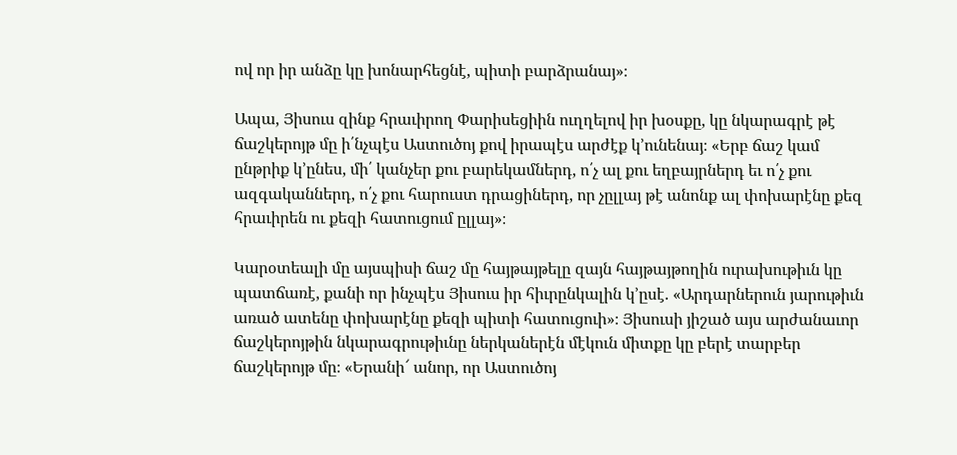ով որ իր անձը կը խոնարհեցնէ, պիտի բարձրանայ»։

Ապա, Յիսուս զինք հրաւիրող Փարիսեցիին ուղղելով իր խօսքը, կը նկարագրէ թէ ճաշկերոյթ մը ի՛նչպէս Աստուծոյ քով իրապէս արժէք կ’ունենայ։ «Երբ ճաշ կամ ընթրիք կ’ընես, մի՛ կանչեր քու բարեկամներդ, ո՛չ ալ քու եղբայրներդ եւ ո՛չ քու ազգականներդ, ո՛չ քու հարուստ դրացիներդ, որ չըլլայ թէ անոնք ալ փոխարէնը քեզ հրաւիրեն ու քեզի հատուցում ըլլայ»։

Կարօտեալի մը այսպիսի ճաշ մը հայթայթելը զայն հայթայթողին ուրախութիւն կը պատճառէ, քանի որ ինչպէս Յիսուս իր հիւրընկալին կ’ըսէ. «Արդարներուն յարութիւն առած ատենը փոխարէնը քեզի պիտի հատուցուի»։ Յիսուսի յիշած այս արժանաւոր ճաշկերոյթին նկարագրութիւնը ներկաներէն մէկուն միտքը կը բերէ տարբեր ճաշկերոյթ մը։ «Երանի՜ անոր, որ Աստուծոյ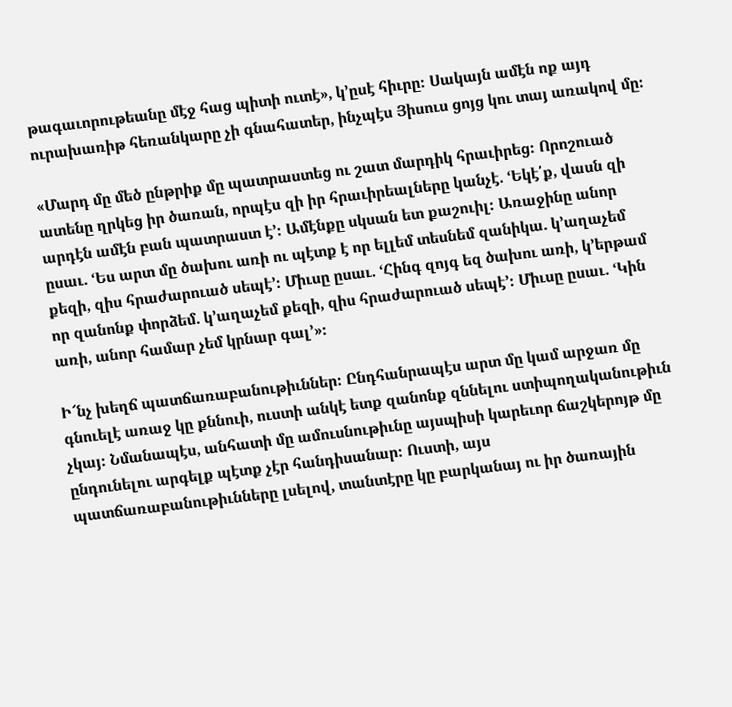թագաւորութեանը մէջ հաց պիտի ուտէ», կ’ըսէ հիւրը։ Սակայն ամէն ոք այդ ուրախառիթ հեռանկարը չի գնահատեր, ինչպէս Յիսուս ցոյց կու տայ առակով մը։

«Մարդ մը մեծ ընթրիք մը պատրաստեց ու շատ մարդիկ հրաւիրեց։ Որոշուած ատենը ղրկեց իր ծառան, որպէս զի իր հրաւիրեալները կանչէ. ‘Եկէ՛ք, վասն զի արդէն ամէն բան պատրաստ է’։ Ամէնքը սկսան ետ քաշուիլ։ Առաջինը անոր ըսաւ. ‘Ես արտ մը ծախու առի ու պէտք է որ ելլեմ տեսնեմ զանիկա. կ’աղաչեմ քեզի, զիս հրաժարուած սեպէ’։ Միւսը ըսաւ. ‘Հինգ զոյգ եզ ծախու առի, կ’երթամ որ զանոնք փորձեմ. կ’աղաչեմ քեզի, զիս հրաժարուած սեպէ’։ Միւսը ըսաւ. ‘Կին առի, անոր համար չեմ կրնար գալ’»։

Ի՜նչ խեղճ պատճառաբանութիւններ։ Ընդհանրապէս արտ մը կամ արջառ մը գնուելէ առաջ կը քննուի, ուստի անկէ ետք զանոնք զննելու ստիպողականութիւն չկայ։ Նմանապէս, անհատի մը ամուսնութիւնը այսպիսի կարեւոր ճաշկերոյթ մը ընդունելու արգելք պէտք չէր հանդիսանար։ Ուստի, այս պատճառաբանութիւնները լսելով, տանտէրը կը բարկանայ ու իր ծառային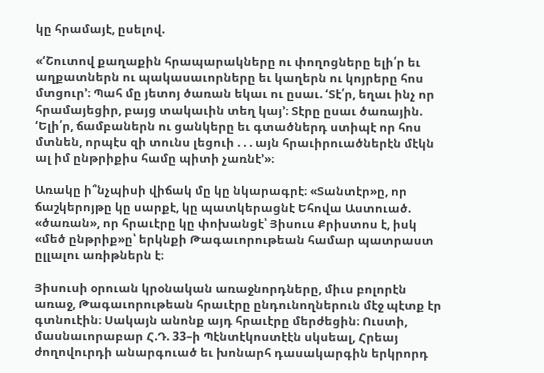կը հրամայէ, ըսելով.

«‘Շուտով քաղաքին հրապարակները ու փողոցները ելի՛ր եւ աղքատներն ու պակասաւորները եւ կաղերն ու կոյրերը հոս մտցուր’։ Պահ մը յետոյ ծառան եկաւ ու ըսաւ. ‘Տէ՛ր, եղաւ ինչ որ հրամայեցիր, բայց տակաւին տեղ կայ’։ Տէրը ըսաւ ծառային. ‘Ելի՛ր, ճամբաներն ու ցանկերը եւ գտածներդ ստիպէ որ հոս մտնեն, որպէս զի տունս լեցուի . . . այն հրաւիրուածներէն մէկն ալ իմ ընթրիքիս համը պիտի չառնէ’»։

Առակը ի՞նչպիսի վիճակ մը կը նկարագրէ։ «Տանտէր»ը, որ ճաշկերոյթը կը սարքէ, կը պատկերացնէ Եհովա Աստուած. «ծառան», որ հրաւէրը կը փոխանցէ՝ Յիսուս Քրիստոս է, իսկ «մեծ ընթրիք»ը՝ երկնքի Թագաւորութեան համար պատրաստ ըլլալու առիթներն է։

Յիսուսի օրուան կրօնական առաջնորդները, միւս բոլորէն առաջ, Թագաւորութեան հրաւէրը ընդունողներուն մէջ պէտք էր գտնուէին։ Սակայն անոնք այդ հրաւէրը մերժեցին։ Ուստի, մասնաւորաբար Հ.Դ. 33–ի Պէնտէկոստէէն սկսեալ, Հրեայ ժողովուրդի անարգուած եւ խոնարհ դասակարգին երկրորդ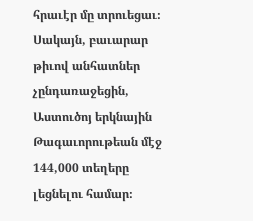հրաւէր մը տրուեցաւ։ Սակայն, բաւարար թիւով անհատներ չընդառաջեցին, Աստուծոյ երկնային Թագաւորութեան մէջ 144,000 տեղերը լեցնելու համար։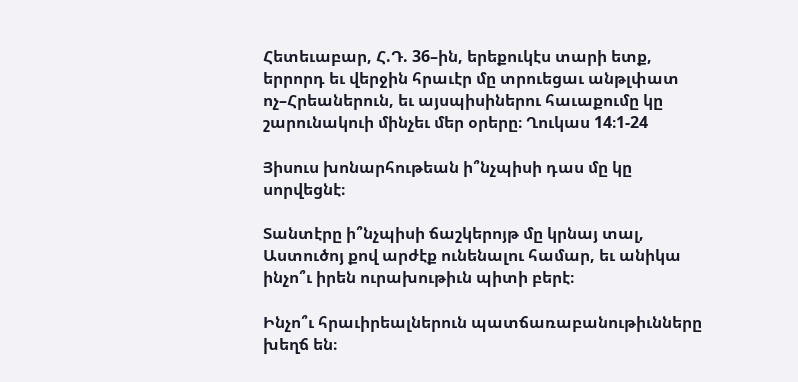Հետեւաբար, Հ.Դ. 36–ին, երեքուկէս տարի ետք, երրորդ եւ վերջին հրաւէր մը տրուեցաւ անթլփատ ոչ–Հրեաներուն, եւ այսպիսիներու հաւաքումը կը շարունակուի մինչեւ մեր օրերը։ Ղուկաս 14։1-24

Յիսուս խոնարհութեան ի՞նչպիսի դաս մը կը սորվեցնէ։

Տանտէրը ի՞նչպիսի ճաշկերոյթ մը կրնայ տալ, Աստուծոյ քով արժէք ունենալու համար, եւ անիկա ինչո՞ւ իրեն ուրախութիւն պիտի բերէ։

Ինչո՞ւ հրաւիրեալներուն պատճառաբանութիւնները խեղճ են։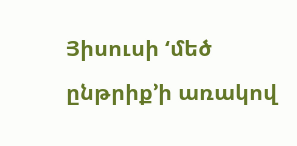Յիսուսի ‘մեծ ընթրիք’ի առակով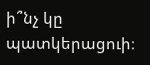ի՞նչ կը պատկերացուի։